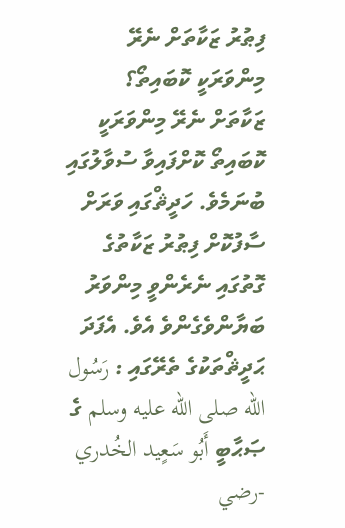ފިޠުރު ޒަކާތަށް ނެރޭ މިންވަރަކީ ކޮބައިތޯ؟
ޒަކާތަށް ނެރޭ މިންވަރަކީ ކޮބައިތޯ ކޮށްފައިވާ ސުވާލުގައި ބުނަމެވެ. ހަދީޘްގައި ވަރަށް ސާފުކޮށް ފިޠުރު ޒަކާތުގެ ގޮތުގައި ނެރެންވީ މިންވަރު ބަޔާންވެގެންވެ އެވެ. އެފަދަ ޙަދީޘްތަކުގެ ތެރޭގައި : رَسُول الله صلى الله عليه وسلم ގެ ޞަޙާބީ أَبُو سَعٍيد الخُدري -رضي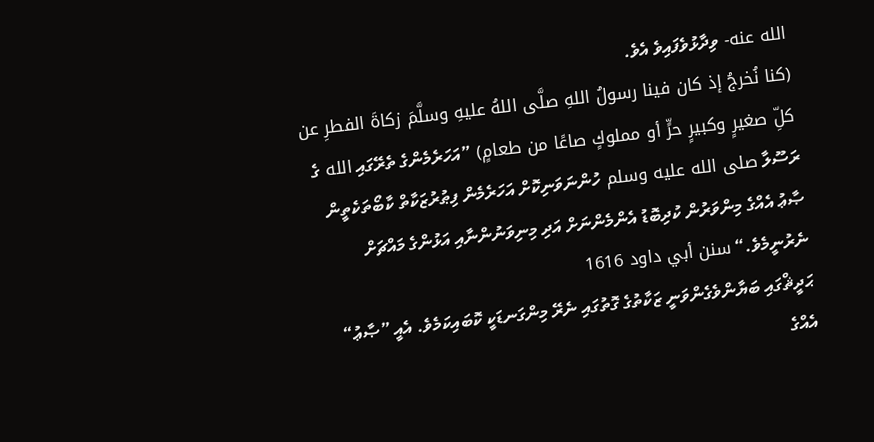الله عنه- ވިދާޅުވެފައިވެ އެވެ.
(كنا نُخرجُ إذ كان فينا رسولُ اللهِ صلَّى اللهُ عليهِ وسلَّمَ زكاةَ الفطرِ عن كلِّ صغيرٍ وكبيرٍ حرٍّ أو مملوكٍ صاعًا من طعامٍ) ”އަހަރެމެންގެ ތެރޭގައި الله ގެ ރަސޫލާ صلى الله عليه وسلم ހުންނަވަނިކޮށް އަހަރެމެން ފިޠުރުޒަކާތް ކާބޯތަކެތީން ޞާޢު އެއްގެ މިންވަރުން ކުދިބޮޑު އެންމެންނަށް އަދި މިނިވަނުންނާއި އަޅުންގެ މައްޗަށް ނެރުނީމެވެ.“ سنن أبي داود 1616
ޙަދީޘްގައި ބަޔާންވެގެންވަނީ ޒަކާތުގެ ގޮތުގައި ނެރޭ މިންގަނޑަކީ ކޮބައިކަމެވެ. އެއީ ”ޞާޢު“ އެއްގެ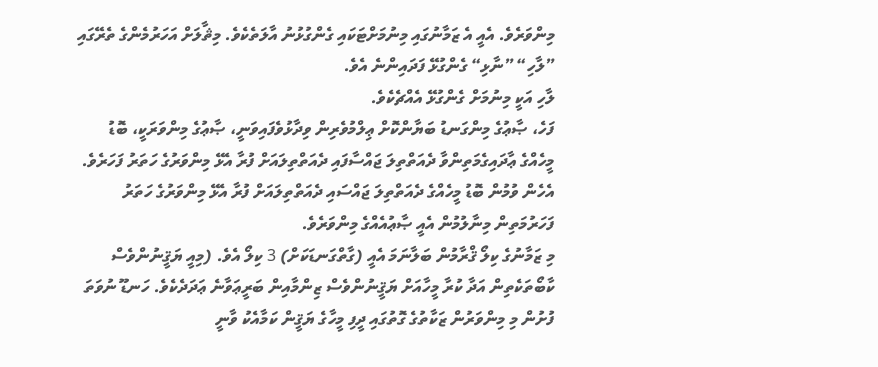މިންވަރެވެ. އެއީ އެ ޒަމާނުގައި މިނުމަށްޓަކައި ގެންގުޅުނު އާލަތެކެވެ. މިޘާލަށް އަހަރުމެންގެ ތެރޭގައި ”ލާހި“ ”ނާޅި“ ގެންގުޅޭ ފަދައިންނެ އެވެ.
ލާހި އަކީ މިނުމަށް ގެންގުޅޭ އެއްޗެކެވެ.
ފަހެ، ޞާޢުގެ މިންގަނޑު ބަޔާންކޮށް ޢިލްމުވެރިން ވިދާޅުވެފައިވަނީ، ޞާޢުގެ މިންވަރަކީ، ބޮޑު މީހެއްގެ ޢާދައިގެމަތިންވާ ދެއަތްތިލަ ޖައްސާފައި ދެއަތްތިލައަށް ފުރާ އެޅޭ މިންވަރުގެ ހަތަރު ފަހަރެވެ. އެހެން ވުމުން ބޮޑު މީހެއްގެ ދެއަތްތިލަ ޖައްސައި ދެއަތްތިލައަށް ފުރާ އެޅޭ މިންވަރުގެ ހަތަރު ފަހަރުމަތިން މިނާލުމުން އެއީ ޞާޢުއެއްގެ މިންވަރެވެ.
މި ޒަމާނުގެ ކިލޯ ޤްރާމުން ބަލާނަމަ އެއީ (ގާތްގަނޑަކަށް) 3 ކިލޯ އެވެ. (މިއީ ޔަޤީނުންވެސް ކާބޯތަކެތިން އަދާ ކުރާ މީހާއަށް ޔަޤީނުންވެސް ޒިންމާއިން ބަރީޢަވާނެ ޢަދަދެކެވެ. ހަނޑޫ ނުވަތަ ފުށުން މި މިންވަރުން ޒަކާތުގެ ގޮތުގައި ދީފި މީހާގެ ޔަޤީން ކަމާއެކު ވާނީ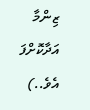ޒިންމާ އަދާކޮށްފަ އެވެ..)